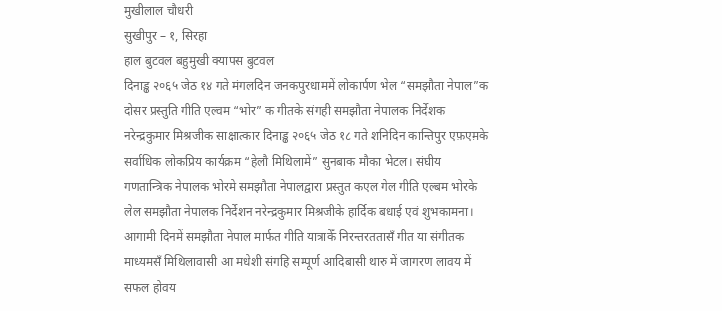मुखीलाल चौधरी
सुखीपुर – १, सिरहा
हाल बुटवल बहुमुखी क्यापस बुटवल
दिनाड्ढ २०६५ जेठ १४ गते मंगलदिन जनकपुरधाममें लोकार्पण भेल “समझौता नेपाल”क दोसर प्रस्तुति गीति एल्वम “भोर” क गीतके संगही समझौता नेपालक निर्देशक नरेन्द्रकुमार मिश्रजीक साक्षात्कार दिनाड्ढ २०६५ जेठ १८ गते शनिदिन कान्तिपुर एफ़एम़के सर्वाधिक लोकप्रिय कार्यक्रम “हेलौ मिथिलामें” सुनबाक मौका भेटल। संघीय गणतान्त्रिक नेपालक भोरमे समझौता नेपालद्वारा प्रस्तुत कएल गेल गीति एल्बम भोरके लेल समझौता नेपालक निर्देशन नरेन्द्रकुमार मिश्रजीके हार्दिक बधाई एवं शुभकामना। आगामी दिनमें समझौता नेपाल मार्फत गीति यात्राकेँ निरन्तरततासँ गीत या संगीतक माध्यमसँ मिथिलावासी आ मधेशी संगहि सम्पूर्ण आदिबासी थारु में जागरण लावय में सफल होवय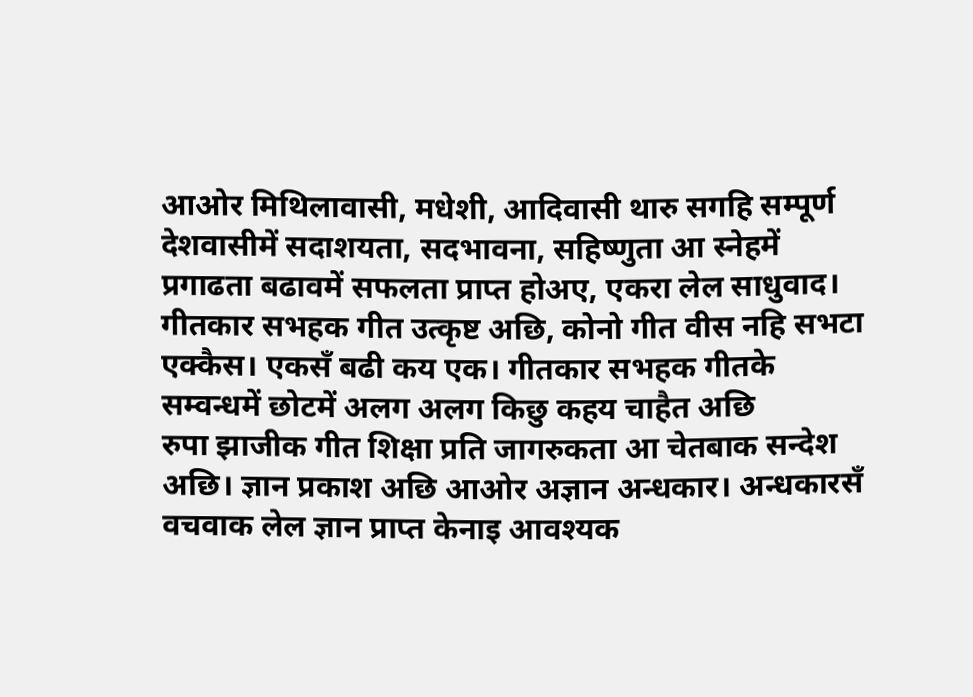आओर मिथिलावासी, मधेशी, आदिवासी थारु सगहि सम्पूर्ण देशवासीमें सदाशयता, सदभावना, सहिष्णुता आ स्नेहमें प्रगाढता बढावमें सफलता प्राप्त होअए, एकरा लेल साधुवाद।
गीतकार सभहक गीत उत्कृष्ट अछि, कोनो गीत वीस नहि सभटा एक्कैस। एकसँ बढी कय एक। गीतकार सभहक गीतके सम्वन्धमें छोटमें अलग अलग किछु कहय चाहैत अछि
रुपा झाजीक गीत शिक्षा प्रति जागरुकता आ चेतबाक सन्देश अछि। ज्ञान प्रकाश अछि आओर अज्ञान अन्धकार। अन्धकारसँ वचवाक लेल ज्ञान प्राप्त केनाइ आवश्यक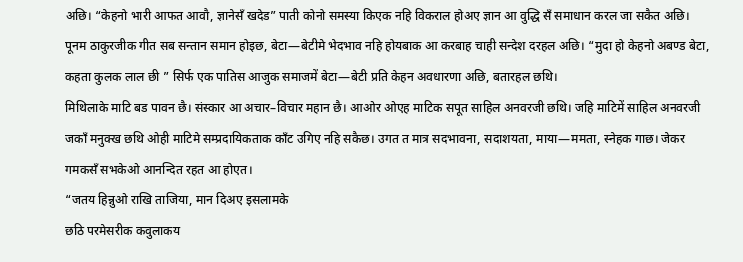अछि। “केहनो भारी आफत आवौ, ज्ञानेसँ खदेड” पाती कोनो समस्या किएक नहि विकराल होअए ज्ञान आ वुद्धि सँ समाधान करल जा सकैत अछि।
पूनम ठाकुरजीक गीत सब सन्तान समान होइछ, बेटा—बेटीमे भेदभाव नहि होयबाक आ करबाह चाही सन्देश दरहल अछि। “मुदा हो केहनो अबण्ड बेटा, कहता कुलक लाल छी ” सिर्फ एक पातिस आजुक समाजमें बेटा—बेटी प्रति केहन अवधारणा अछि, बतारहल छथि।
मिथिलाके माटि बड पावन छै। संस्कार आ अचार–विचार महान छै। आओर ओएह माटिक सपूत साहिल अनवरजी छथि। जहि माटिमें साहिल अनवरजी जकाँ मनुक्ख छथि ओही माटिमे सम्प्रदायिकताक काँट उगिए नहि सकैछ। उगत त मात्र सदभावना, सदाशयता, माया—ममता, स्नेहक गाछ। जेकर गमकसँ सभकेओ आनन्दित रहत आ होएत।
“जतय हिन्नुओ राखि ताजिया, मान दिअए इसलामके
छठि परमेसरीक कवुलाकय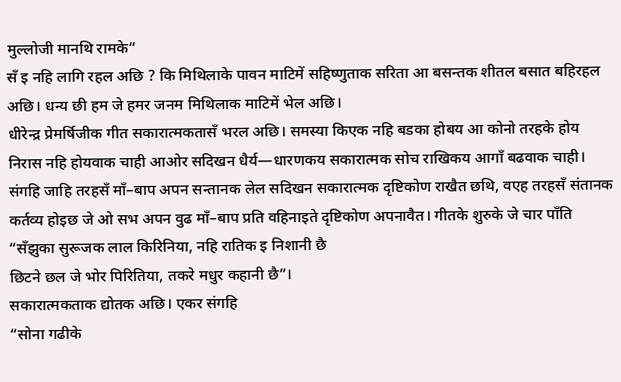मुल्लोजी मानथि रामके”
सँ इ नहि लागि रहल अछि ? कि मिथिलाके पावन माटिमें सहिष्णुताक सरिता आ बसन्तक शीतल बसात बहिरहल अछि। धन्य छी हम जे हमर जनम मिथिलाक माटिमें भेल अछि।
धीरेन्द्र प्रेमर्षिजीक गीत सकारात्मकतासँ भरल अछि। समस्या किएक नहि बडका होबय आ कोनो तरहके होय निरास नहि होयवाक चाही आओर सदिखन धैर्य—धारणकय सकारात्मक सोच राखिकय आगाँ बढवाक चाही। संगहि जाहि तरहसँ माँ–बाप अपन सन्तानक लेल सदिखन सकारात्मक दृष्टिकोण राखैत छथि, वएह तरहसँ संतानक कर्तव्य होइछ जे ओ सभ अपन वुढ माँ–बाप प्रति वहिनाइते दृष्टिकोण अपनावैत। गीतके शुरुके जे चार पाँति
“सँझुका सुरूजक लाल किरिनिया, नहि रातिक इ निशानी छै
छिटने छल जे भोर पिरितिया, तकरे मधुर कहानी छै”।
सकारात्मकताक द्योतक अछि। एकर संगहि
“सोना गढीके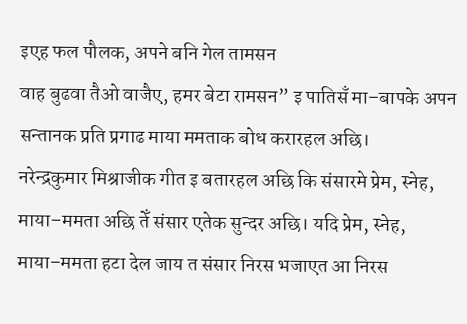इएह फल पौलक, अपने बनि गेल तामसन
वाह बुढवा तैओ वाजैए, हमर बेटा रामसन” इ पातिसँ मा–बापके अपन सन्तानक प्रति प्रगाढ माया ममताक बोध करारहल अछि।
नरेन्द्रकुमार मिश्राजीक गीत इ बतारहल अछि कि संसारमे प्रेम, स्नेह, माया–ममता अछि तेँ संसार एतेक सुन्दर अछि। यदि प्रेम, स्नेह, माया–ममता हटा देल जाय त संसार निरस भजाएत आ निरस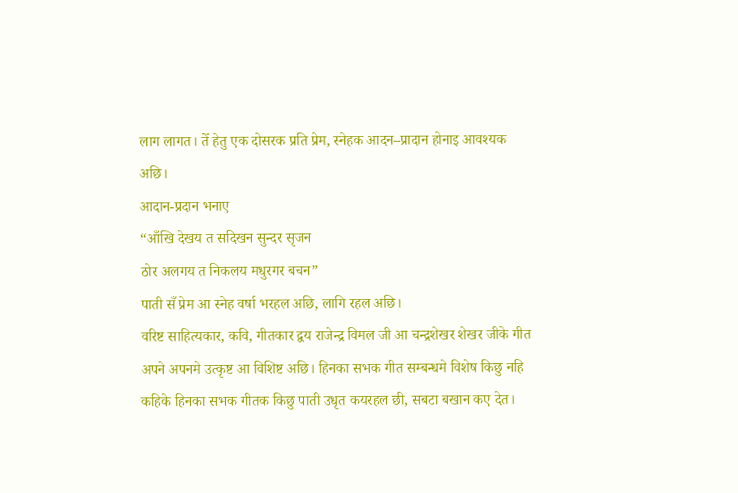लाग लागत। तेँ हेतु एक दोसरक प्रति प्रेम, स्नेहक आदन–प्रादान होनाइ आवश्यक अछि।
आदान-प्रदान भनाए
“आँखि देखय त सदिखन सुन्दर सृजन
ठोर अलगय त निकलय मधुरगर बचन”
पाती सँ प्रेम आ स्नेह वर्षा भरहल अछि, लागि रहल अछि।
वरिष्ट साहित्यकार, कवि, गीतकार द्वय राजेन्द्र विमल जी आ चन्द्रशेखर शेखर जीके गीत अपने अपनमे उत्कृष्ट आ विशिष्ट अछि। हिनका सभक गीत सम्बन्धमे विशेष किछु नहि कहिके हिनका सभक गीतक किछु पाती उधृत कयरहल छी, सबटा बखान कए देत।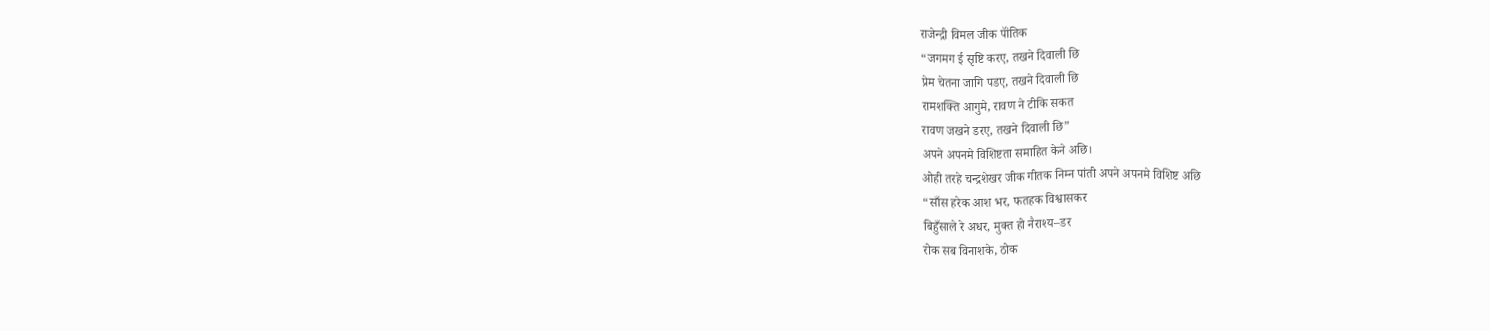राजेन्द्री विमल जीक पॉंतिक
“जगमग ई सृष्टि करए, तखने दिवाली छि
प्रेम चेतना जागि पडए, तखने दिवाली छि
रामशक्ति आगुमे, रावण ने टीकि सकत
रावण जखने डरए, तखने दिवाली छि”
अपने अपनमे विशिष्टता समाहित केने अछि।
ओही तरहे चन्द्रशेखर जीक गीतक निम्न पांती अपने अपनमे विशिष्ट अछि
“साँस हरेक आश भर, फतहक विश्वासकर
बिहुँसाले रे अधर, मुक्त हो नैराश्य–डर
रोक सब विनाशके, ठोक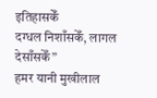इतिहासकेँ
दग्धल निशाँसकेँ, लागल देसाँसकेँ”
हमर यानी मुखीलाल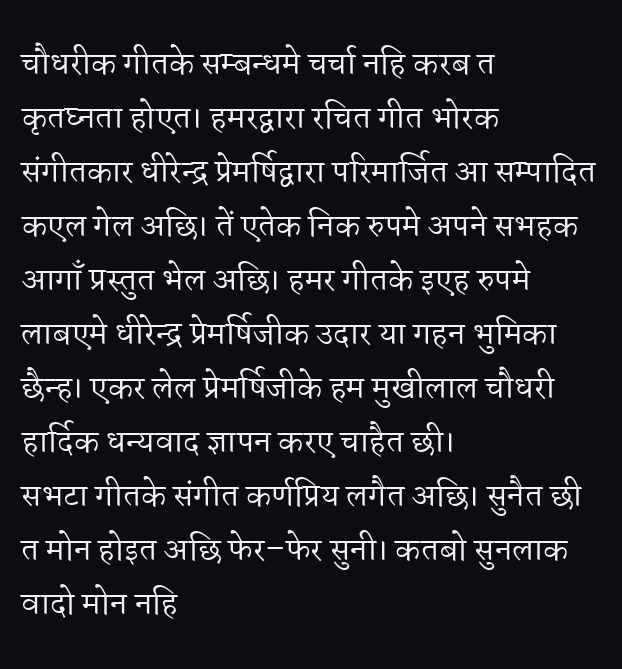चौधरीक गीतके सम्बन्धमे चर्चा नहि करब त कृतघ्नता होएत। हमरद्वारा रचित गीत भोरक संगीतकार धीरेन्द्र प्रेमर्षिद्वारा परिमार्जित आ सम्पादित कएल गेल अछि। तें एतेक निक रुपमे अपने सभहक आगाँ प्रस्तुत भेल अछि। हमर गीतके इएह रुपमे लाबएमे धीरेन्द्र प्रेमर्षिजीक उदार या गहन भुमिका छैन्ह। एकर लेल प्रेमर्षिजीके हम मुखीलाल चौधरी हार्दिक धन्यवाद ज्ञापन करए चाहैत छी।
सभटा गीतके संगीत कर्णप्रिय लगैत अछि। सुनैत छी त मोन होइत अछि फेर–फेर सुनी। कतबो सुनलाक वादो मोन नहि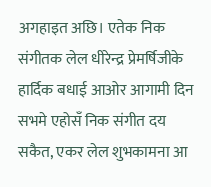अगहाइत अछि। एतेक निक संगीतक लेल धीरेन्द्र प्रेमर्षिजीके हार्दिक बधाई आओर आगामी दिन सभमे एहोसँ निक संगीत दय सकैत, एकर लेल शुभकामना आ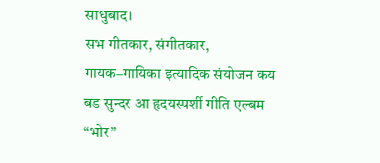साधुबाद।
सभ गीतकार, संगीतकार, गायक–गायिका इत्यादिक संयोजन कय बड सुन्दर आ हृदयस्पर्शी गीति एल्बम “भोर”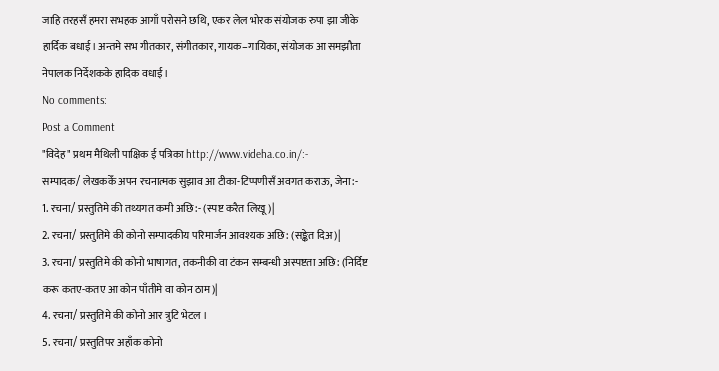जाहि तरहसँ हमरा सभहक आगाँ परोसने छथि, एकर लेल भोरक संयोजक रुपा झा जीके हार्दिक बधाई। अन्तमे सभ गीतकार, संगीतकार, गायक–गायिका, संयोजक आ समझौता नेपालक निर्देशकके हादिक वधाई।
No comments:
Post a Comment
"विदेह" प्रथम मैथिली पाक्षिक ई पत्रिका http://www.videha.co.in/:-
सम्पादक/ लेखककेँ अपन रचनात्मक सुझाव आ टीका-टिप्पणीसँ अवगत कराऊ, जेना:-
1. रचना/ प्रस्तुतिमे की तथ्यगत कमी अछि:- (स्पष्ट करैत लिखू)|
2. रचना/ प्रस्तुतिमे की कोनो सम्पादकीय परिमार्जन आवश्यक अछि: (सङ्केत दिअ)|
3. रचना/ प्रस्तुतिमे की कोनो भाषागत, तकनीकी वा टंकन सम्बन्धी अस्पष्टता अछि: (निर्दिष्ट करू कतए-कतए आ कोन पाँतीमे वा कोन ठाम)|
4. रचना/ प्रस्तुतिमे की कोनो आर त्रुटि भेटल ।
5. रचना/ प्रस्तुतिपर अहाँक कोनो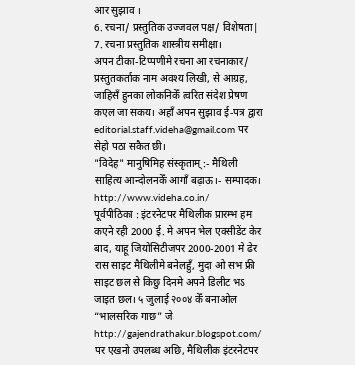आर सुझाव ।
6. रचना/ प्रस्तुतिक उज्जवल पक्ष/ विशेषता|
7. रचना प्रस्तुतिक शास्त्रीय समीक्षा।
अपन टीका-टिप्पणीमे रचना आ रचनाकार/ प्रस्तुतकर्ताक नाम अवश्य लिखी, से आग्रह, जाहिसँ हुनका लोकनिकेँ त्वरित संदेश प्रेषण कएल जा सकय। अहाँ अपन सुझाव ई-पत्र द्वारा editorial.staff.videha@gmail.com पर सेहो पठा सकैत छी।
"विदेह" मानुषिमिह संस्कृताम् :- मैथिली साहित्य आन्दोलनकेँ आगाँ बढ़ाऊ।- सम्पादक। http://www.videha.co.in/
पूर्वपीठिका : इंटरनेटपर मैथिलीक प्रारम्भ हम कएने रही 2000 ई. मे अपन भेल एक्सीडेंट केर बाद, याहू जियोसिटीजपर 2000-2001 मे ढेर रास साइट मैथिलीमे बनेलहुँ, मुदा ओ सभ फ्री साइट छल से किछु दिनमे अपने डिलीट भऽ जाइत छल। ५ जुलाई २००४ केँ बनाओल “भालसरिक गाछ” जे http://gajendrathakur.blogspot.com/ पर एखनो उपलब्ध अछि, मैथिलीक इंटरनेटपर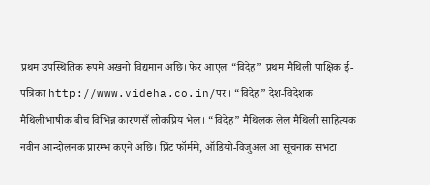प्रथम उपस्थितिक रूपमे अखनो विद्यमान अछि। फेर आएल “विदेह” प्रथम मैथिली पाक्षिक ई-पत्रिका http://www.videha.co.in/पर। “विदेह” देश-विदेशक मैथिलीभाषीक बीच विभिन्न कारणसँ लोकप्रिय भेल। “विदेह” मैथिलक लेल मैथिली साहित्यक नवीन आन्दोलनक प्रारम्भ कएने अछि। प्रिंट फॉर्ममे, ऑडियो-विजुअल आ सूचनाक सभटा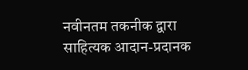नवीनतम तकनीक द्वारा साहित्यक आदान-प्रदानक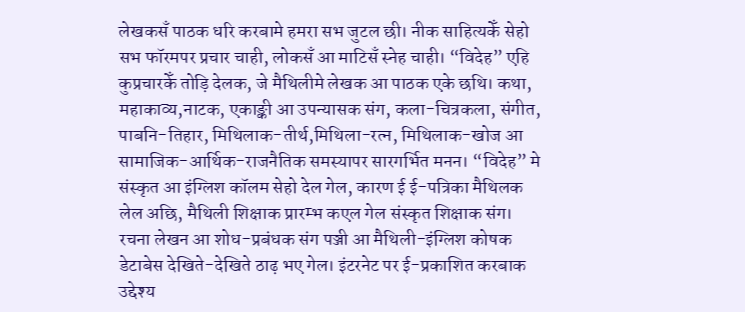लेखकसँ पाठक धरि करबामे हमरा सभ जुटल छी। नीक साहित्यकेँ सेहो सभ फॉरमपर प्रचार चाही, लोकसँ आ माटिसँ स्नेह चाही। “विदेह” एहि कुप्रचारकेँ तोड़ि देलक, जे मैथिलीमे लेखक आ पाठक एके छथि। कथा, महाकाव्य,नाटक, एकाङ्की आ उपन्यासक संग, कला-चित्रकला, संगीत, पाबनि-तिहार, मिथिलाक-तीर्थ,मिथिला-रत्न, मिथिलाक-खोज आ सामाजिक-आर्थिक-राजनैतिक समस्यापर सारगर्भित मनन। “विदेह” मे संस्कृत आ इंग्लिश कॉलम सेहो देल गेल, कारण ई ई-पत्रिका मैथिलक लेल अछि, मैथिली शिक्षाक प्रारम्भ कएल गेल संस्कृत शिक्षाक संग। रचना लेखन आ शोध-प्रबंधक संग पञ्जी आ मैथिली-इंग्लिश कोषक डेटाबेस देखिते-देखिते ठाढ़ भए गेल। इंटरनेट पर ई-प्रकाशित करबाक उद्देश्य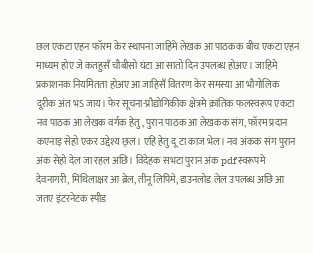छल एकटा एहन फॉरम केर स्थापना जाहिमे लेखक आ पाठकक बीच एकटा एहन माध्यम होए जे कतहुसँ चौबीसो घंटा आ सातो दिन उपलब्ध होअए। जाहिमे प्रकाशनक नियमितता होअए आ जाहिसँ वितरण केर समस्या आ भौगोलिक दूरीक अंत भऽ जाय। फेर सूचना-प्रौद्योगिकीक क्षेत्रमे क्रांतिक फलस्वरूप एकटा नव पाठक आ लेखक वर्गक हेतु, पुरान पाठक आ लेखकक संग, फॉरम प्रदान कएनाइ सेहो एकर उद्देश्य छ्ल। एहि हेतु दू टा काज भेल। नव अंकक संग पुरान अंक सेहो देल जा रहल अछि। विदेहक सभटा पुरान अंक pdf स्वरूपमे देवनागरी, मिथिलाक्षर आ ब्रेल, तीनू लिपिमे, डाउनलोड लेल उपलब्ध अछि आ जतए इंटरनेटक स्पीड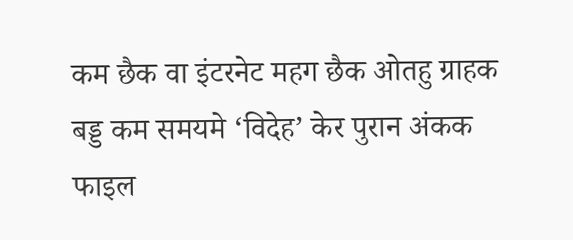कम छैक वा इंटरनेट महग छैक ओतहु ग्राहक बड्ड कम समयमे ‘विदेह’ केर पुरान अंकक फाइल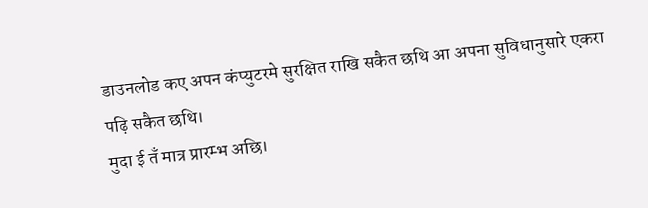डाउनलोड कए अपन कंप्युटरमे सुरक्षित राखि सकैत छथि आ अपना सुविधानुसारे एकरा पढ़ि सकैत छथि।
मुदा ई तँ मात्र प्रारम्भ अछि।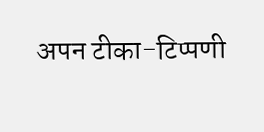अपन टीका-टिप्पणी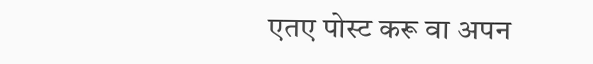एतए पोस्ट करू वा अपन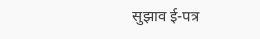सुझाव ई-पत्र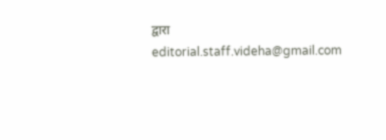द्वारा editorial.staff.videha@gmail.com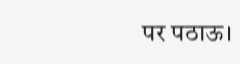पर पठाऊ।